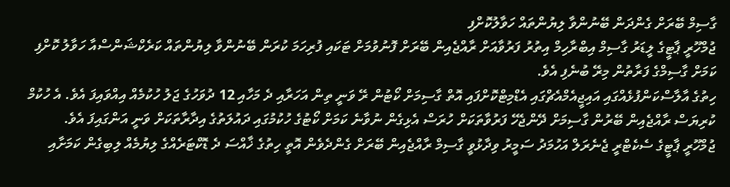ގާސިމް ބޭރަށް ގެންދަން ބޭނުންވާ ލިޔުންތައް ހަވާލުކޮށްފި
ޖުމްހޫރީ ޕާޓީގެ ލީޑަރު ގާސިމް އިބްރާހިމް އިތުރު ފަރުވާއަށް ރާއްޖެއިން ބޭރަށް ފޮނުވުމަށް ޓަކައި ފުރިހަމަ ކުރަން ބޭނުންވާ ލިޔުންތައް ކަރެކްޝަންސްއާ ހަވާލު ކޮށްފި ކަމަށް ގާސިމްގެ ފަރާތުން މިރޭ ބުނެފި އެވެ.
ހިތުގެ އާލާސްކަންފުޅެއްގައި އައިޖީއެމްއެޗްގައި އެޑްމިޓްކޮށްފައި އޮތް ގާސިމަށް ކޯޓުން ރޭ ވަނީ ތިން އަހަރާއި ދެ މަހާއި 12 ދުވަހުގެ ޖަލު ހުކުމެއް އިއްވައިފަ އެވެ. އެ ހުކުމް ކުރިޔަސް ރާއްޖެއިން ބޭރުން ގާސިމަށް ދޭންޖެހޭ ފަރުވާތަކަށް ހުރަސް އެޅިގެން ނުވާނެ ކަމަށް ކޯޓުގެ ހުކުމުގައި ދައުލަތުގެ އިދާރާތަކަށް ވަނީ އަންގައިފަ އެވެ.
ޖުމްހޫރީ ޕާޓީގެ ސެކެޓްރީ ޖެނެރަލް އަހުމަދު ސަމީރު ވިދާޅުވީ ގާސިމް ރާއްޖެއިން ބޭރަށް ގެންދެވެން އޮތީ ހިތުގެ ޚާއްސަ ދެ ޑޮކްޓަރެއްގެ ލިޔުމެއް ލިބިގެން ކަމަށާއި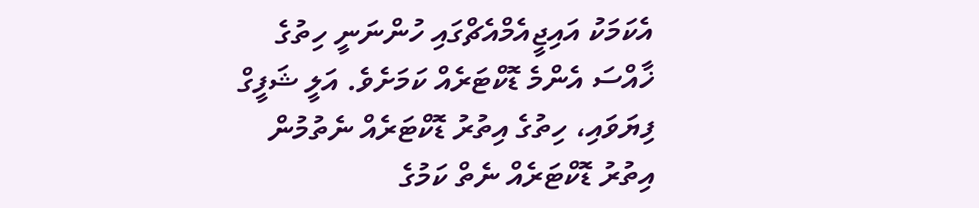އެކަމަކު އައިޖީއެމްއެޗްގައި ހުންނަނީ ހިތުގެ ޚާއްސަ އެންމެ ޑޮކްޓަރެއް ކަމަށެވެ. އަލީ ޝަފީގް ފިޔަވައި، ހިތުގެ އިތުރު ޑޮކްޓަރެއް ނެތުމުން އިތުރު ޑޮކްޓަރެއް ނެތް ކަމުގެ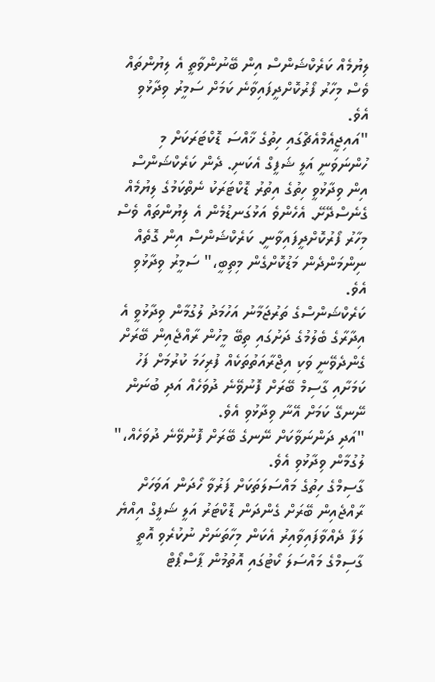ލިޔުމެއް ކަރެކްޝަންސް އިން ބޭނުންވާތީ އެ ލިޔުންތައް ވެސް މިހާރު ފޯރުކޮށްދީފައިވާނެ ކަމަށް ސަމީރު ވިދާޅުވި އެވެ.
"އައިޖީއެމްއެޗްގައި ހިތުގެ ޚާއްސަ ޑޮކްޓަރަކަށް މި ހުންނަވަނީ އަލީ ޝަފީގް އެކަނި. ދެން ކަރެކްޝަންސް އިން ވިދާޅުވީ ހިތުގެ އިތުރު ޑޮކްޓަރަކު ނެތްކަމުގެ ލިޔުމެއް ގެނެސްދޭށޭ. އެހެންވެ އަޅުގަނޑުމެން އެ ލިޔުންތައް ވެސް މިހާރު ފޯރުކޮށްދީފައިވާނީ. ކަރެކްޝަންސް އިން ގޮތެއް ނިންމަންދެން މަޑުކޮށްގެން މިތިބީ،" ސަމީރު ވިދާޅުވި އެވެ.
ކަރެކްޝަންސްގެ ތަރުޖަމާނު އަހުމަދު ލުގުމާން ވިދާޅުވީ އެ އިދާރާގެ ބެލުމުގެ ދަށުގައި ތިބޭ މީހުން ރާއްޖެއިން ބޭރަށް ގެންދެވޭނީ ވަކި އިޖްރާއަތުތަކެއް ފުރިހަމަ ކުރުމަށް ފަހު ކަމަށާއި ގާސިމް ބޭރަށް ފޮނުވޭނެ ދުވަހެއް އަދި ބުނަން ނޭނގޭ ކަމަށް އޭނާ ވިދާޅުވި އެވެ.
"އަދި ދަންނަވާކަށް ނޭނގެ ބޭރަށް ފޮނުވޭނެ ދުވަހެއް،" ލުގުމާން ވިދާޅުވި އެވެ.
ގާސިމްގެ ހިތުގެ މައްސަލަތަކަށް ފަރުވާ ހޯދަން އަވަހަށް ރާއްޖެއިން ބޭރަށް ގެންދަން ޑޮކްޓަރު އަލީ ޝަފީގް އިއްޔެ ލަފާ ދެއްވާފައިވާއިރު އެކަން މިހާތަނަށް ނުކުރެވި އޮތީ ގާސިމްގެ މައްސަލަ ކޯޓުގައި އޮތުމުން ޕާސްޕޯޓް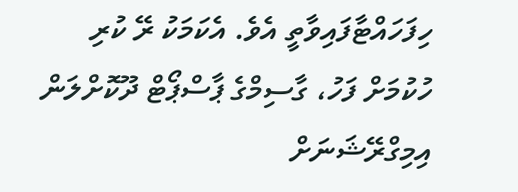ހިފަހައްޓާފައިވާތީ އެވެ. އެކަމަކު ރޭ ކުރި ހުކުމަށް ފަހު، ގާސިމްގެ ޕާސްޕޯޓް ދޫކޮށްލަން އިމިގްރޭޝަނަށް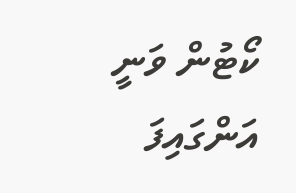ކޯޓުން ވަނީ އަންގައިފަ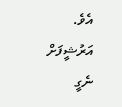އެވެ.
އަރުޝީފަށް ނެގީ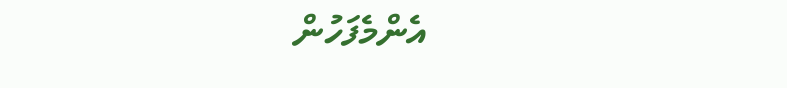އެންމެފަހުން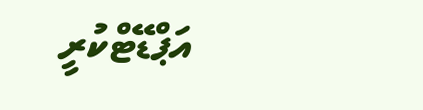އަޕްޑޭޓްކުރީ